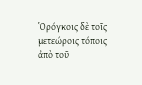Ὁρόγκοις δὲ τοῖς μετεώροις τόποις ἀπὸ τοῦ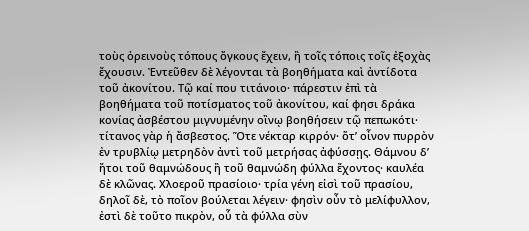τοὺς ὀρεινοὺς τόπους ὄγκους ἔχειν, ἢ τοῖς τόποις τοῖς ἐξοχὰς ἔχουσιν. Ἐντεῦθεν δὲ λέγονται τὰ βοηθήματα καὶ ἀντίδοτα τοῦ ἀκονίτου. Τῷ καί που τιτάνοιο· πάρεστιν ἐπὶ τὰ βοηθήματα τοῦ ποτίσματος τοῦ ἀκονίτου, καί φησι δράκα κονίας ἀσβέστου μιγνυμένην οἲνῳ βοηθήσειν τῷ πεπωκότι· τίτανος γὰρ ἡ ἄσβεστος. Ὅτε νέκταρ κιρρόν· ὅτ’ οἶνον πυρρὸν ἐν τρυβλίῳ μετρηδὸν ἀντὶ τοῦ μετρήσας ἀφύσσῃς. Θάμνου δ’ ἤτοι τοῦ θαμνώδους ἢ τοῦ θαμνώδη φύλλα ἔχοντος· καυλέα δὲ κλῶνας. Χλοεροῦ πρασίοιο· τρία γένη εἰσὶ τοῦ πρασίου, δηλοῖ δὲ, τὸ ποῖον βούλεται λέγειν· φησὶν οὖν τὸ μελίφυλλον, ἐστὶ δὲ τοῦτο πικρὸν, οὗ τὰ φύλλα σὺν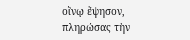οἲνῳ ἔψησον, πληρώσας τὴν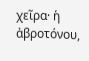χεῖρα· ἡ ἀβροτόνου,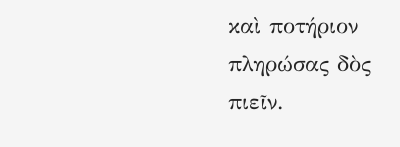καὶ ποτήριον πληρώσας δὸς πιεῖν.